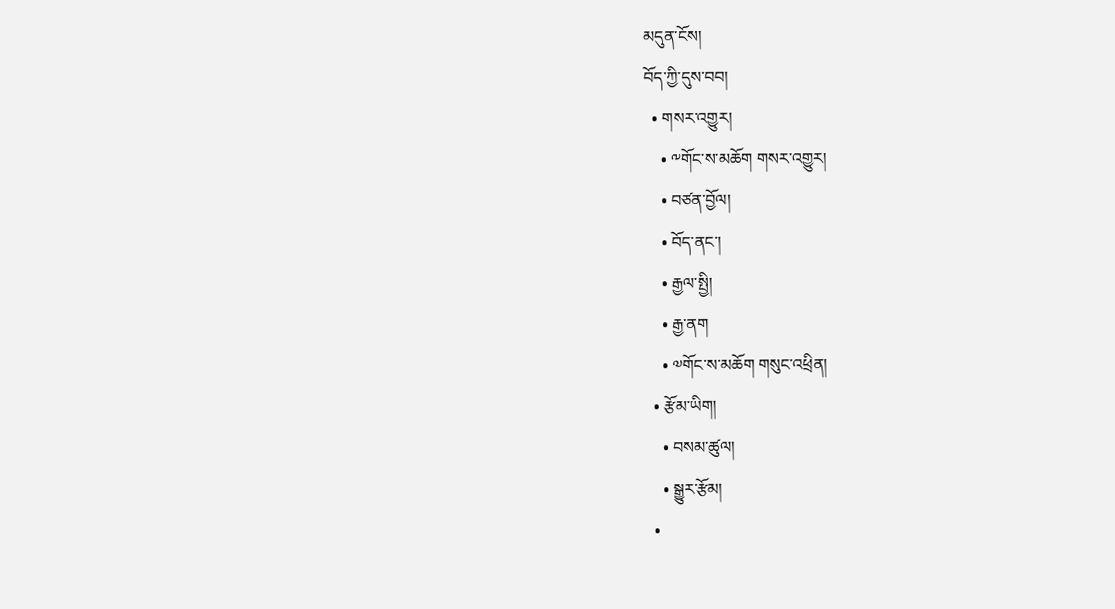མདུན་ངོས།
བོད་ཀྱི་དུས་བབ།
  • གསར་འགྱུར།
    • ༸གོང་ས་མཆོག གསར་འགྱུར།
    • བཙན་བྱོལ།
    • བོད་ནང་།
    • རྒྱལ་སྤྱི།
    • རྒྱ་ནག
    • ༧གོང་ས་མཆོག གསུང་འཕྲིན།
  • རྩོམ་ཡིག།
    • བསམ་ཚུལ།
    • སྒྱུར་རྩོམ།
  •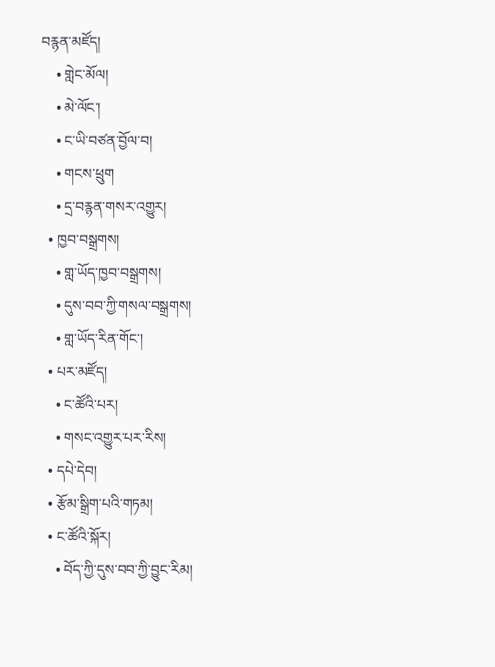བརྙན་མཛོད།
    • གླེང་མོལ།
    • མེ་ལོང་།
    • ང་ཡི་བཙན་བྱོལ་བ།
    • གངས་ཕྲུག
    • དྲ་བརྙན་གསར་འགྱུར།
  • ཁྱབ་བསྒྲགས།
    • གླ་ཡོད་ཁྱབ་བསྒྲགས།
    • དུས་བབ་ཀྱི་གསལ་བསྒྲགས།
    • གླ་ཡོད་རིན་གོང་།
  • པར་མཛོད།
    • ང་ཚོའི་པར།
    • གསང་འགྱུར་པར་རིས།
  • དཔེ་དེབ།
  • རྩོམ་སྒྲིག་པའི་གཏམ།
  • ང་ཚོའི་སྐོར།
    • བོད་ཀྱི་དུས་བབ་ཀྱི་བྱུང་རིམ།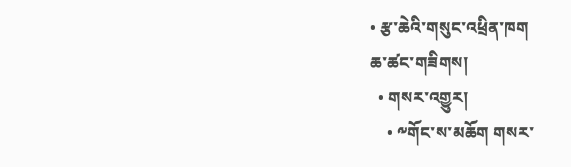• རྩ་ཆེའི་གསུང་འཕྲིན་ཁག
ཆ་ཚང་གཟིགས།
  • གསར་འགྱུར།
    • ༸གོང་ས་མཆོག གསར་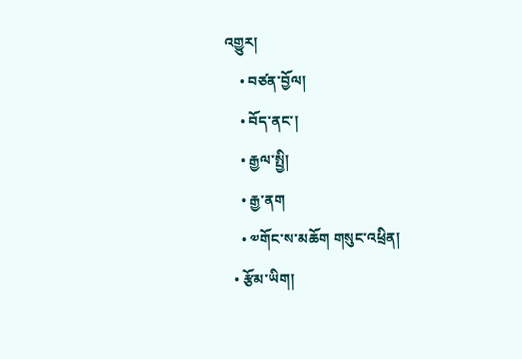འགྱུར།
    • བཙན་བྱོལ།
    • བོད་ནང་།
    • རྒྱལ་སྤྱི།
    • རྒྱ་ནག
    • ༧གོང་ས་མཆོག གསུང་འཕྲིན།
  • རྩོམ་ཡིག།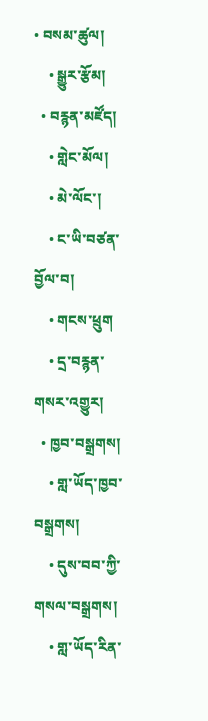• བསམ་ཚུལ།
    • སྒྱུར་རྩོམ།
  • བརྙན་མཛོད།
    • གླེང་མོལ།
    • མེ་ལོང་།
    • ང་ཡི་བཙན་བྱོལ་བ།
    • གངས་ཕྲུག
    • དྲ་བརྙན་གསར་འགྱུར།
  • ཁྱབ་བསྒྲགས།
    • གླ་ཡོད་ཁྱབ་བསྒྲགས།
    • དུས་བབ་ཀྱི་གསལ་བསྒྲགས།
    • གླ་ཡོད་རིན་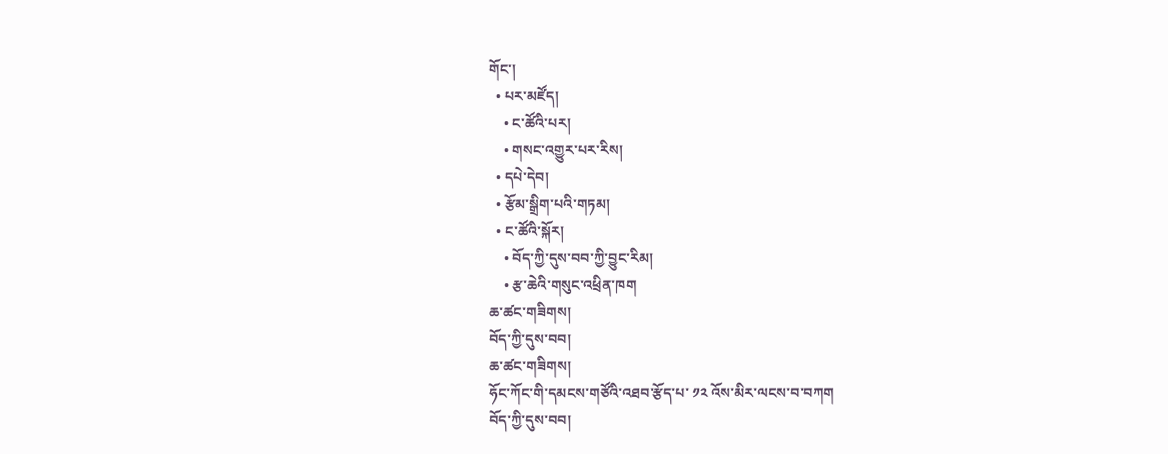གོང་།
  • པར་མཛོད།
    • ང་ཚོའི་པར།
    • གསང་འགྱུར་པར་རིས།
  • དཔེ་དེབ།
  • རྩོམ་སྒྲིག་པའི་གཏམ།
  • ང་ཚོའི་སྐོར།
    • བོད་ཀྱི་དུས་བབ་ཀྱི་བྱུང་རིམ།
    • རྩ་ཆེའི་གསུང་འཕྲིན་ཁག
ཆ་ཚང་གཟིགས།
བོད་ཀྱི་དུས་བབ།
ཆ་ཚང་གཟིགས།
ཧོང་ཀོང་གི་དམངས་གཙོའི་འཐབ་རྩོད་པ་ ༡༢ འོས་མིར་ལངས་བ་བཀག
བོད་ཀྱི་དུས་བབ།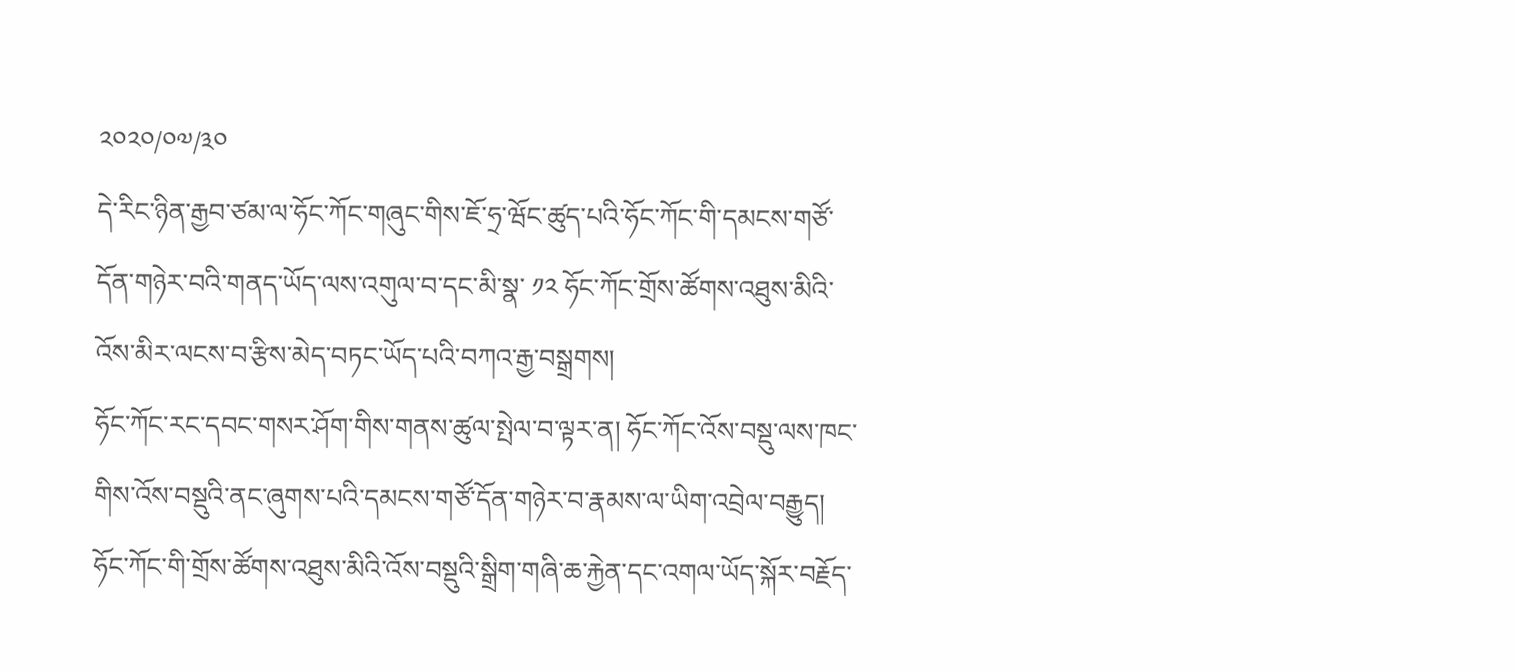༢༠༢༠/༠༧/༣༠
དེ་རིང་ཉིན་རྒྱབ་ཙམ་ལ་ཧོང་ཀོང་གཞུང་གིས་ཇོ་ཧྲ་ཝོང་ཚུད་པའི་ཧོང་ཀོང་གི་དམངས་གཙོ་དོན་གཉེར་བའི་གནད་ཡོད་ལས་འགུལ་བ་དང་མི་སྣ་ ༡༢ ཧོང་ཀོང་གྲོས་ཚོགས་འཐུས་མིའི་འོས་མིར་ལངས་བ་རྩིས་མེད་བཏང་ཡོད་པའི་བཀའ་རྒྱ་བསྒྲགས།
ཧོང་ཀོང་རང་དབང་གསར་ཤོག་གིས་གནས་ཚུལ་སྤེལ་བ་ལྟར་ན། ཧོང་ཀོང་འོས་བསྡུ་ལས་ཁང་གིས་འོས་བསྡུའི་ནང་ཞུགས་པའི་དམངས་གཙོ་དོན་གཉེར་བ་རྣམས་ལ་ཡིག་འབྲེལ་བརྒྱུད། ཧོང་ཀོང་གི་གྲོས་ཚོགས་འཐུས་མིའི་འོས་བསྡུའི་སྒྲིག་གཞི་ཆ་རྐྱེན་དང་འགལ་ཡོད་སྐོར་བརྗོད་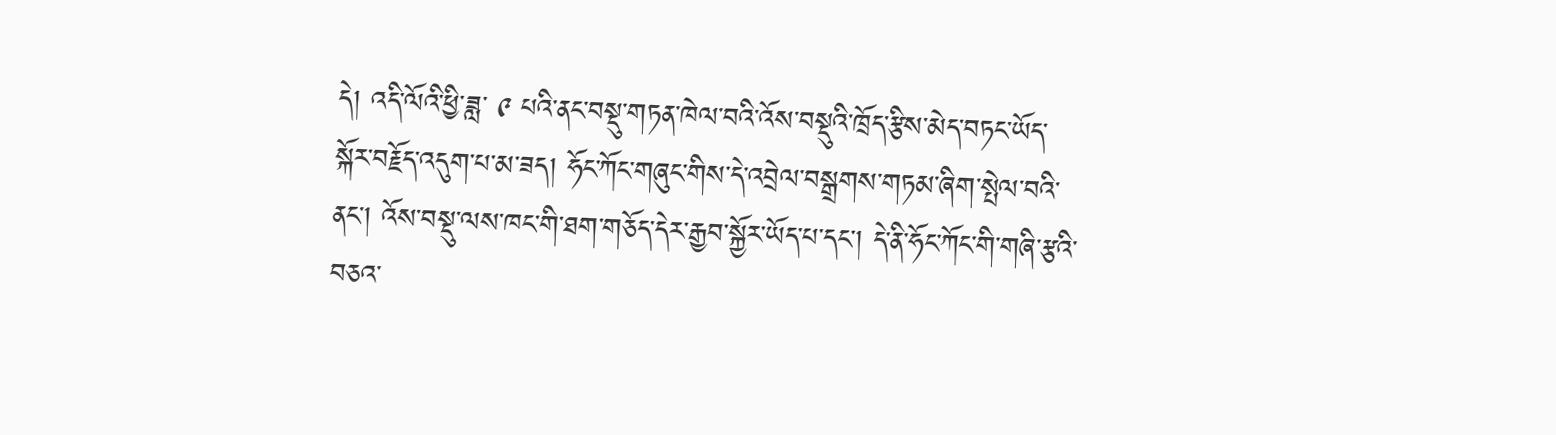དེ། འདི་ལོའི་ཕྱི་ཟླ་ ༩ པའི་ནང་བསྡུ་གཏན་ཁེལ་བའི་འོས་བསྡུའི་ཁྲོད་རྩིས་མེད་བཏང་ཡོད་སྐོར་བརྗོད་འདུག་པ་མ་ཟད། ཧོང་ཀོང་གཞུང་གིས་དེ་འབྲེལ་བསྒྲགས་གཏམ་ཞིག་སྤེལ་བའི་ནང་། འོས་བསྡུ་ལས་ཁང་གི་ཐག་གཅོད་དེར་རྒྱབ་སྐྱོར་ཡོད་པ་དང་། དེ་ནི་ཧོང་ཀོང་གི་གཞི་རྩའི་བཅའ་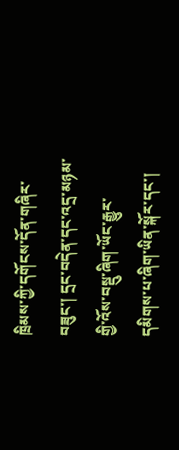ཁྲིམས་ཀྱི་དགོངས་དོན་གཞིར་བཟུང་། དྲང་བདེན་དང་འདྲ་མཉམ་གྱི་འོས་བསྡུ་ཞིག་ཡོང་རྒྱུར་དམིགས་པ་ཞིག་ཡིན་སྐོར་དང་།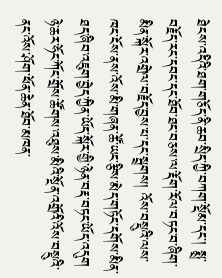ཐེངས་འདིའི་ཐག་གཅོད་ནི་ཆབ་སྲིད་ཀྱི་བཀག་སྡོམ་དང་། སྨྲ་བརྗོད་རང་དབང་དང་ཐོབ་ཐང་བཅས་ལ་རྡོག་རོལ་བཏང་བ་ཞིག་མིན་སྐོར་འགྲེལ་བརྗོད་བྱས་པ་དང་སྦྲགས། འོས་བསྡུའི་ལས་ཁང་ངོས་ནས་འོས་མི་གཞན་ཚོ་ཡང་རྩིས་མེད་གཏོང་དགོས་མིན་ཐད་ཞིབ་འཇུག་བྱེད་ཀྱིན་ཡོད་སྐོར་གྱི་ཉེན་བརྡ་བཏང་ཡོད་འདུག
ཉེ་ཆར་ཧོང་ཀོང་གྲོས་ཚོགས་འཐུས་མིའི་སྔོན་འགྲོའི་འོས་བསྡུའི་ནང་འོས་ཤོག་ཕོན་ཆེན་ཐོབ་མཁན་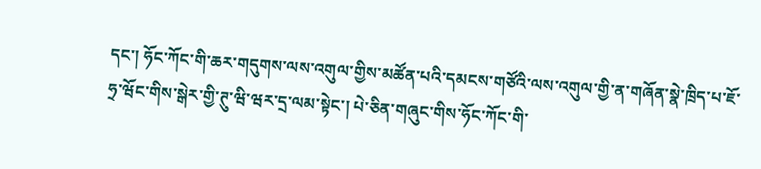དང་། ཧོང་ཀོང་གི་ཆར་གདུགས་ལས་འགུལ་གྱིས་མཚོན་པའི་དམངས་གཙོའི་ལས་འགུལ་གྱི་ན་གཞོན་སྣེ་ཁྲིད་པ་ཇོ་ཧྲ་ཝོང་གིས་སྒེར་གྱི་ཊུ་ཝི་ཝར་དྲ་ལམ་སྟེང་། པེ་ཅིན་གཞུང་གིས་ཧོང་ཀོང་གི་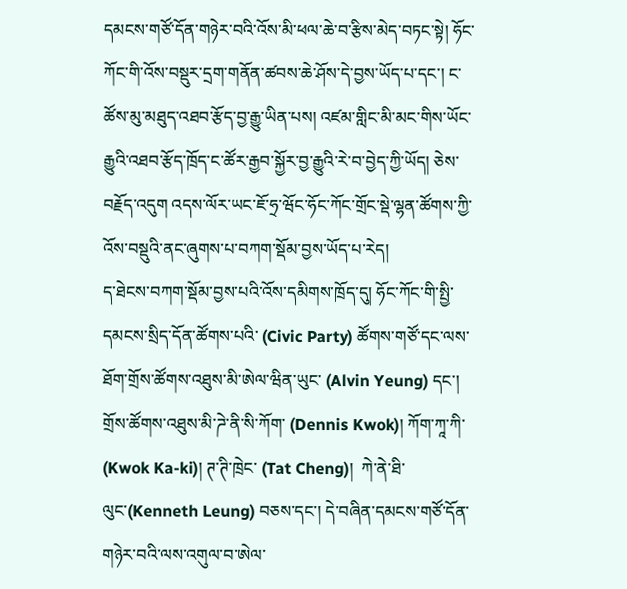དམངས་གཙོ་དོན་གཉེར་བའི་འོས་མི་ཕལ་ཆེ་བ་རྩིས་མེད་བཏང་སྟེ། ཧོང་ཀོང་གི་འོས་བསྡུར་དྲག་གནོན་ཚབས་ཆེ་ཤོས་དེ་བྱས་ཡོད་པ་དང་། ང་ཚོས་མུ་མཐུད་འཐབ་རྩོད་བྱ་རྒྱུ་ཡིན་པས། འཛམ་གླིང་མི་མང་གིས་ཡོང་རྒྱུའི་འཐབ་རྩོད་ཁྲོད་ང་ཚོར་རྒྱབ་སྐྱོར་བྱ་རྒྱུའི་རེ་བ་བྱེད་ཀྱི་ཡོད། ཅེས་བརྗོད་འདུག འདས་ལོར་ཡང་ཇོ་ཧྲ་ཝོང་ཧོང་ཀོང་གྲོང་སྡེ་ལྷན་ཚོགས་ཀྱི་འོས་བསྡུའི་ནང་ཞུགས་པ་བཀག་སྡོམ་བྱས་ཡོད་པ་རེད།
ད་ཐེངས་བཀག་སྡོམ་བྱས་པའི་འོས་དམིགས་ཁྲོད་དུ། ཧོང་ཀོང་གི་སྤྱི་དམངས་སྲིད་དོན་ཚོགས་པའི་ (Civic Party) ཚོགས་གཙོ་དང་ལས་ཐོག་གྲོས་ཚོགས་འཐུས་མི་ཨེལ་ཝིན་ཡུང་ (Alvin Yeung) དང་། གྲོས་ཚོགས་འཐུས་མི་ཌེ་ནི་སི་ཀོག་ (Dennis Kwok)། ཀོག་ཀཱ་ཀི་ (Kwok Ka-ki)། ཊ་ཊི་ཁྲེང་ (Tat Cheng)།  ཀེ་ནེ་ཐི་ལུང་(Kenneth Leung) བཅས་དང་། དེ་བཞིན་དམངས་གཙོ་དོན་གཉེར་བའི་ལས་འགུལ་བ་ཨེལ་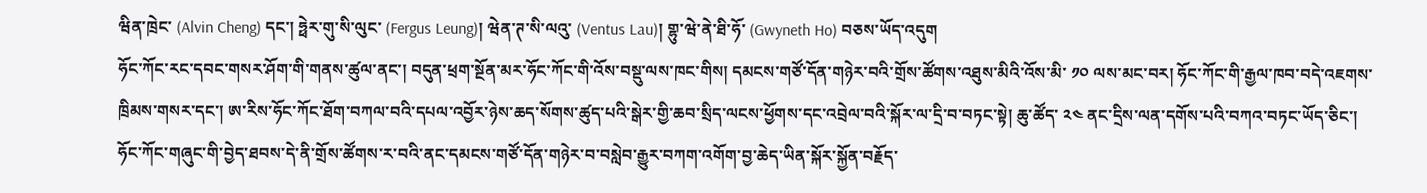ཝིན་ཁྲེང་ (Alvin Cheng) དང་། ཧྥེར་གུ་སི་ལུང་ (Fergus Leung)། ཝེན་ཊ་སི་ལའུ་ (Ventus Lau)། གྷུ་ཝེ་ནེ་ཐི་ཧོ་ (Gwyneth Ho) བཅས་ཡོད་འདུག
ཧོང་ཀོང་རང་དབང་གསར་ཤོག་གི་གནས་ཚུལ་ནང་། བདུན་ཕྲག་སྔོན་མར་ཧོང་ཀོང་གི་འོས་བསྡུ་ལས་ཁང་གིས། དམངས་གཙོ་དོན་གཉེར་བའི་གྲོས་ཚོགས་འཐུས་མིའི་འོས་མི་ ༡༠ ལས་མང་བར། ཧོང་ཀོང་གི་རྒྱལ་ཁབ་བདེ་འཇགས་ཁྲིམས་གསར་དང་། ཨ་རིས་ཧོང་ཀོང་ཐོག་བཀལ་བའི་དཔལ་འབྱོར་ཉེས་ཆད་སོགས་ཚུད་པའི་སྒེར་གྱི་ཆབ་སྲིད་ལངས་ཕྱོགས་དང་འབྲེལ་བའི་སྐོར་ལ་དྲི་བ་བཏང་སྟེ། ཆུ་ཚོད་ ༢༤ ནང་དྲིས་ལན་དགོས་པའི་བཀའ་བཏང་ཡོད་ཅིང་། ཧོང་ཀོང་གཞུང་གི་བྱེད་ཐབས་དེ་ནི་གྲོས་ཚོགས་ར་བའི་ནང་དམངས་གཙོ་དོན་གཉེར་བ་བསླེབ་རྒྱུར་བཀག་འགོག་བྱ་ཆེད་ཡིན་སྐོར་སྐྱོན་བརྗོད་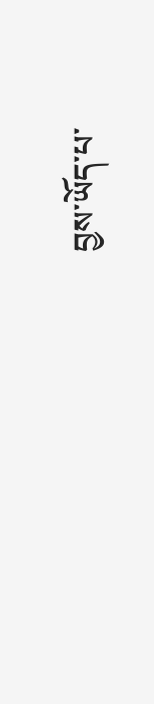བྱས་ཡོད་པ་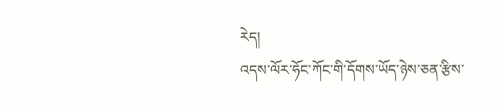རེད།
འདས་ལོར་ཧོང་ཀོང་གི་དོགས་ཡོད་ཉེས་ཅན་རྩིས་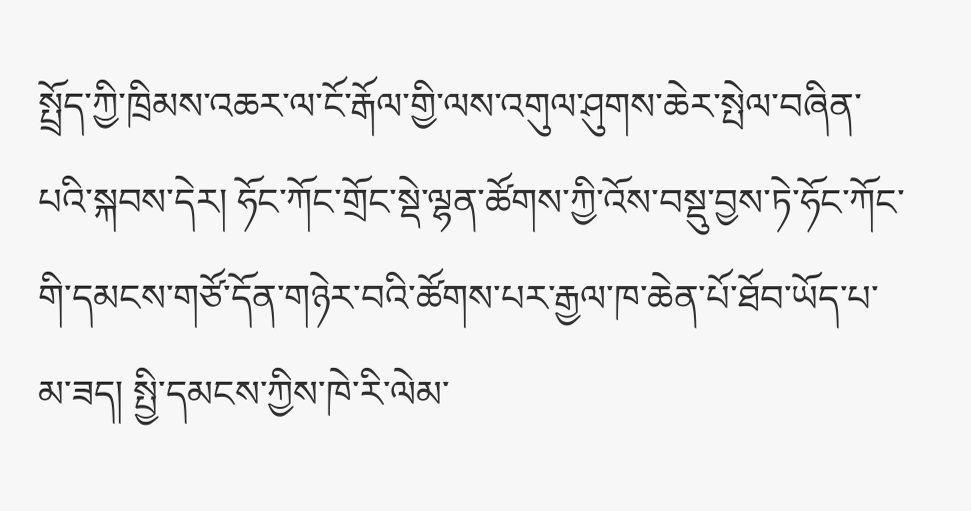སྤྲོད་ཀྱི་ཁྲིམས་འཆར་ལ་ངོ་རྒོལ་གྱི་ལས་འགུལ་ཤུགས་ཆེར་སྤེལ་བཞིན་པའི་སྐབས་དེར། ཧོང་ཀོང་གྲོང་སྡེ་ལྷན་ཚོགས་ཀྱི་འོས་བསྡུ་བྱས་ཏེ་ཧོང་ཀོང་གི་དམངས་གཙོ་དོན་གཉེར་བའི་ཚོགས་པར་རྒྱལ་ཁ་ཆེན་པོ་ཐོབ་ཡོད་པ་མ་ཟད། སྤྱི་དམངས་ཀྱིས་ཁེ་རི་ལེམ་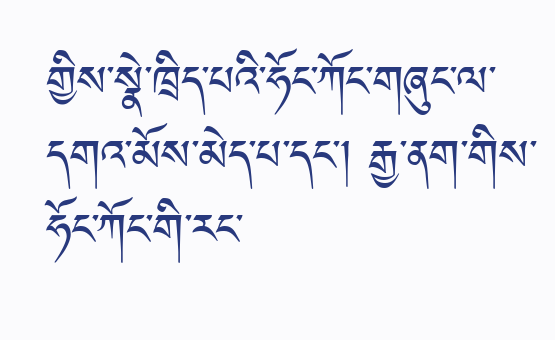གྱིས་སྣེ་ཁྲིད་པའི་ཧོང་ཀོང་གཞུང་ལ་དགའ་མོས་མེད་པ་དང་། རྒྱ་ནག་གིས་ཧོང་ཀོང་གི་རང་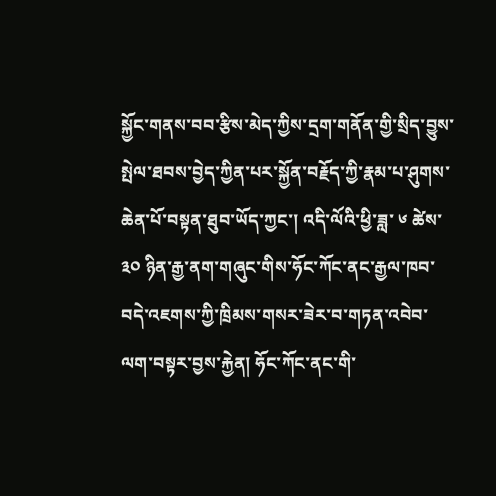སྐྱོང་གནས་བབ་རྩིས་མེད་ཀྱིས་དྲག་གནོན་གྱི་སྲིད་བྱུས་སྤེལ་ཐབས་བྱེད་ཀྱིན་པར་སྐྱོན་བརྗོད་ཀྱི་རྣམ་པ་ཤུགས་ཆེན་པོ་བསྟན་ཐུབ་ཡོད་ཀྱང་། འདི་ལོའི་ཕྱི་ཟླ་ ༦ ཚེས་ ༣༠ ཉིན་རྒྱ་ནག་གཞུང་གིས་ཧོང་ཀོང་ནང་རྒྱལ་ཁབ་བདེ་འཇགས་ཀྱི་ཁྲིམས་གསར་ཟེར་བ་གཏན་འབེབ་ལག་བསྟར་བྱས་རྐྱེན། ཧོང་ཀོང་ནང་གི་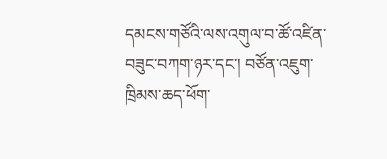དམངས་གཙོའི་ལས་འགུལ་བ་ཚོ་འཛིན་བཟུང་བཀག་ཉར་དང་། བཙོན་འཇུག་ཁྲིམས་ཆད་ཕོག་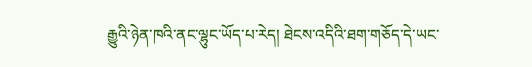རྒྱུའི་ཉེན་ཁའི་ནང་ལྷུང་ཡོད་པ་རེད། ཐེངས་འདིའི་ཐག་གཅོད་དེ་ཡང་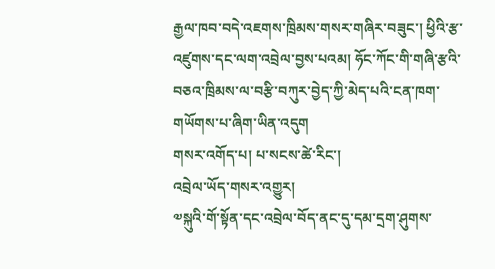རྒྱལ་ཁབ་བདེ་འཇགས་ཁྲིམས་གསར་གཞིར་བཟུང་། ཕྱིའི་རྩ་འཛུགས་དང་ལག་འབྲེལ་བྱས་པའམ། ཧོང་ཀོང་གི་གཞི་རྩའི་བཅའ་ཁྲིམས་ལ་བརྩི་བཀུར་བྱེད་ཀྱི་མེད་པའི་ངན་ཁག་གཡོགས་པ་ཞིག་ཡིན་འདུག
གསར་འགོད་པ། པ་སངས་ཚེ་རིང་།
འབྲེལ་ཡོད་གསར་འགྱུར།
༧སྐུའི་གོ་སྟོན་དང་འབྲེལ་བོད་ནང་དུ་དམ་དྲག་ཤུགས་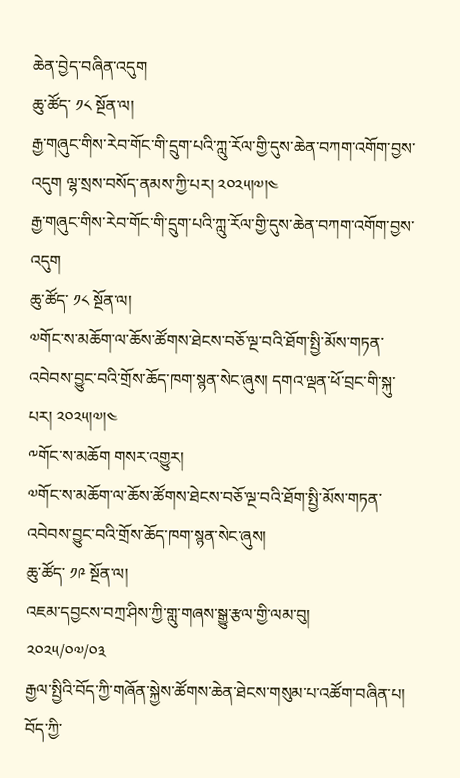ཆེན་བྱེད་བཞིན་འདུག
ཆུ་ཚོད་ ༡༨ སྔོན་ལ།
རྒྱ་གཞུང་གིས་རེབ་གོང་གི་དྲུག་པའི་ཀླུ་རོལ་གྱི་དུས་ཆེན་བཀག་འགོག་བྱས་འདུག ལྷ་སྲས་བསོད་ནམས་ཀྱི་པར། ༢༠༢༥།༧།༤
རྒྱ་གཞུང་གིས་རེབ་གོང་གི་དྲུག་པའི་ཀླུ་རོལ་གྱི་དུས་ཆེན་བཀག་འགོག་བྱས་འདུག
ཆུ་ཚོད་ ༡༨ སྔོན་ལ།
༧གོང་ས་མཆོག་ལ་ཆོས་ཚོགས་ཐེངས་བཅོ་ལྔ་བའི་ཐོག་སྤྱི་མོས་གཏན་འབེབས་བྱུང་བའི་གྲོས་ཆོད་ཁག་སྙན་སེང་ཞུས། དགའ་ལྡན་ཕོ་བྲང་གི་སྐུ་པར། ༢༠༢༥།༧།༤
༸གོང་ས་མཆོག གསར་འགྱུར།
༧གོང་ས་མཆོག་ལ་ཆོས་ཚོགས་ཐེངས་བཅོ་ལྔ་བའི་ཐོག་སྤྱི་མོས་གཏན་འབེབས་བྱུང་བའི་གྲོས་ཆོད་ཁག་སྙན་སེང་ཞུས།
ཆུ་ཚོད་ ༡༩ སྔོན་ལ།
འཇམ་དབྱངས་བཀྲ་ཤིས་ཀྱི་གླུ་གཞས་སྒྱུ་རྩལ་གྱི་ལམ་བུ།
༢༠༢༥/༠༧/༠༣
རྒྱལ་སྤྱིའི་བོད་ཀྱི་གཞོན་སྐྱེས་ཚོགས་ཆེན་ཐེངས་གསུམ་པ་འཚོག་བཞིན་པ། བོད་ཀྱི་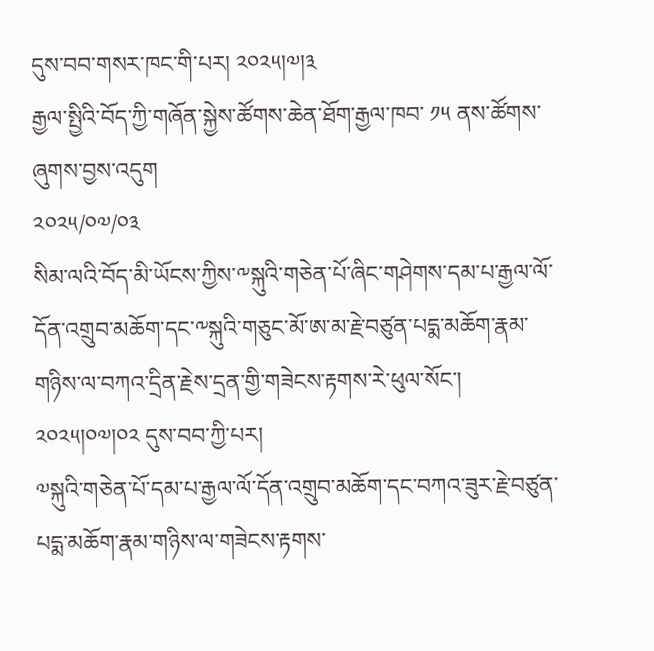དུས་བབ་གསར་ཁང་གི་པར། ༢༠༢༥།༧།༣
རྒྱལ་སྤྱིའི་བོད་ཀྱི་གཞོན་སྐྱེས་ཚོགས་ཆེན་ཐོག་རྒྱལ་ཁབ་ ༡༥ ནས་ཚོགས་ཞུགས་བྱས་འདུག
༢༠༢༥/༠༧/༠༣
སིམ་ལའི་བོད་མི་ཡོངས་ཀྱིས་༸སྐུའི་གཅེན་པོ་ཞིང་གཤེགས་དམ་པ་རྒྱལ་ལོ་དོན་འགྲུབ་མཆོག་དང་༸སྐུའི་གཅུང་མོ་ཨ་མ་རྗེ་བཙུན་པདྨ་མཆོག་རྣམ་གཉིས་ལ་བཀའ་དྲིན་རྗེས་དྲན་གྱི་གཟེངས་རྟགས་རེ་ཕུལ་སོང་།  ༢༠༢༥།༠༧།༠༢ དུས་བབ་ཀྱི་པར།
༧སྐུའི་གཅེན་པོ་དམ་པ་རྒྱལ་ལོ་དོན་འགྲུབ་མཆོག་དང་བཀའ་ཟུར་རྗེ་བཙུན་པདྨ་མཆོག་རྣམ་གཉིས་ལ་གཟེངས་རྟགས་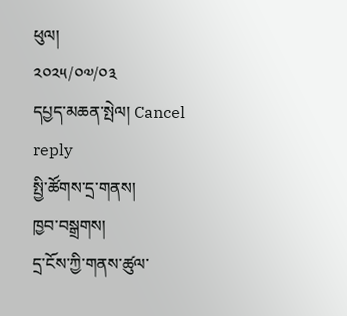ཕུལ།
༢༠༢༥/༠༧/༠༣
དཔྱད་མཆན་སྤེལ། Cancel reply
སྤྱི་ཚོགས་དྲ་གནས།
ཁྱབ་བསྒྲགས།
དྲ་ངོས་ཀྱི་གནས་ཚུལ་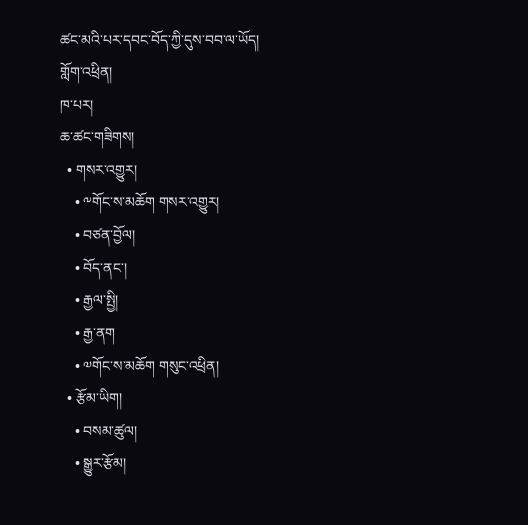ཚང་མའི་པར་དབང་བོད་ཀྱི་དུས་བབ་ལ་ཡོད།
གློག་འཕྲིན།
ཁ་པར།
ཆ་ཚང་གཟིགས།
  • གསར་འགྱུར།
    • ༸གོང་ས་མཆོག གསར་འགྱུར།
    • བཙན་བྱོལ།
    • བོད་ནང་།
    • རྒྱལ་སྤྱི།
    • རྒྱ་ནག
    • ༧གོང་ས་མཆོག གསུང་འཕྲིན།
  • རྩོམ་ཡིག།
    • བསམ་ཚུལ།
    • སྒྱུར་རྩོམ།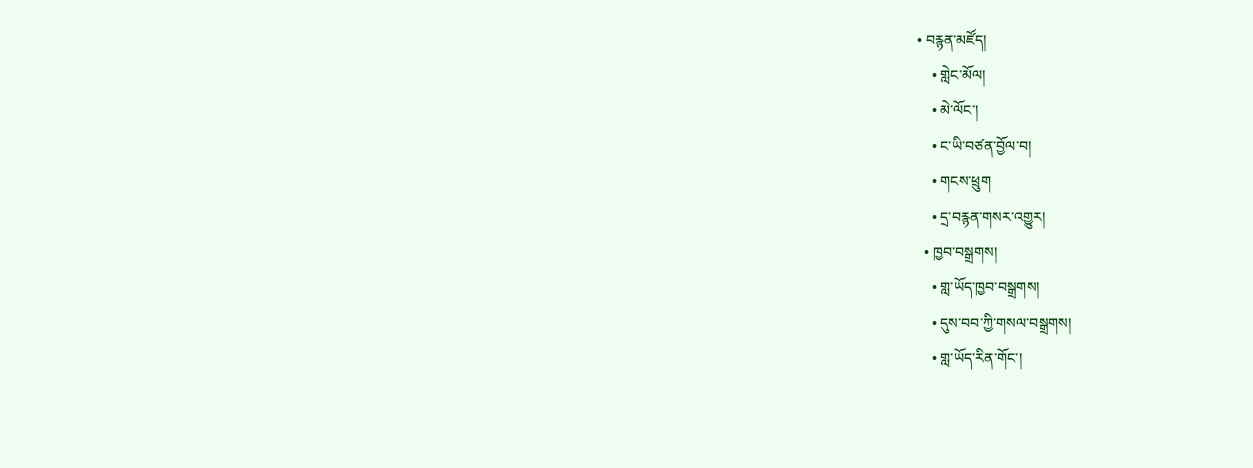• བརྙན་མཛོད།
    • གླེང་མོལ།
    • མེ་ལོང་།
    • ང་ཡི་བཙན་བྱོལ་བ།
    • གངས་ཕྲུག
    • དྲ་བརྙན་གསར་འགྱུར།
  • ཁྱབ་བསྒྲགས།
    • གླ་ཡོད་ཁྱབ་བསྒྲགས།
    • དུས་བབ་ཀྱི་གསལ་བསྒྲགས།
    • གླ་ཡོད་རིན་གོང་།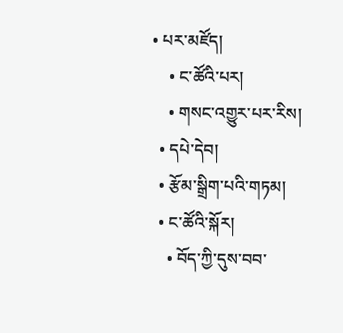• པར་མཛོད།
    • ང་ཚོའི་པར།
    • གསང་འགྱུར་པར་རིས།
  • དཔེ་དེབ།
  • རྩོམ་སྒྲིག་པའི་གཏམ།
  • ང་ཚོའི་སྐོར།
    • བོད་ཀྱི་དུས་བབ་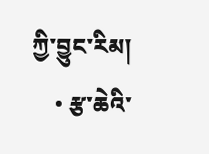ཀྱི་བྱུང་རིམ།
    • རྩ་ཆེའི་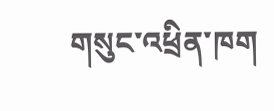གསུང་འཕྲིན་ཁག